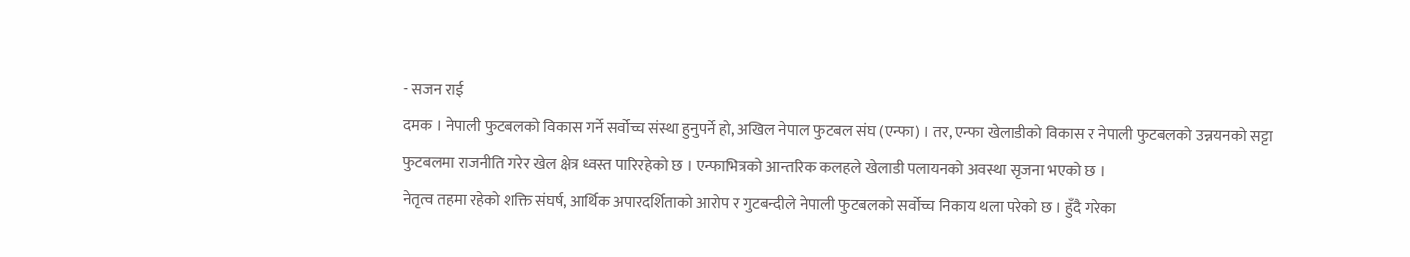- सजन राई
दमक । नेपाली फुटबलको विकास गर्ने सर्वोच्च संस्था हुनुपर्ने हो, अखिल नेपाल फुटबल संघ (एन्फा) । तर, एन्फा खेलाडीको विकास र नेपाली फुटबलको उन्नयनको सट्टा फुटबलमा राजनीति गरेर खेल क्षेत्र ध्वस्त पारिरहेको छ । एन्फाभित्रको आन्तरिक कलहले खेलाडी पलायनको अवस्था सृजना भएको छ ।
नेतृत्व तहमा रहेको शक्ति संघर्ष, आर्थिक अपारदर्शिताको आरोप र गुटबन्दीले नेपाली फुटबलको सर्वोच्च निकाय थला परेको छ । हुँदै गरेका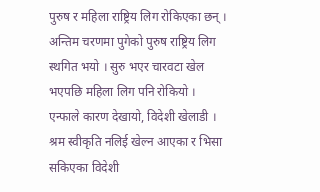पुरुष र महिला राष्ट्रिय लिग रोकिएका छन् । अन्तिम चरणमा पुगेको पुरुष राष्ट्रिय लिग स्थगित भयो । सुरु भएर चारवटा खेल भएपछि महिला लिग पनि रोकियो । एन्फाले कारण देखायो, विदेशी खेलाडी । श्रम स्वीकृति नलिई खेल्न आएका र भिसा सकिएका विदेशी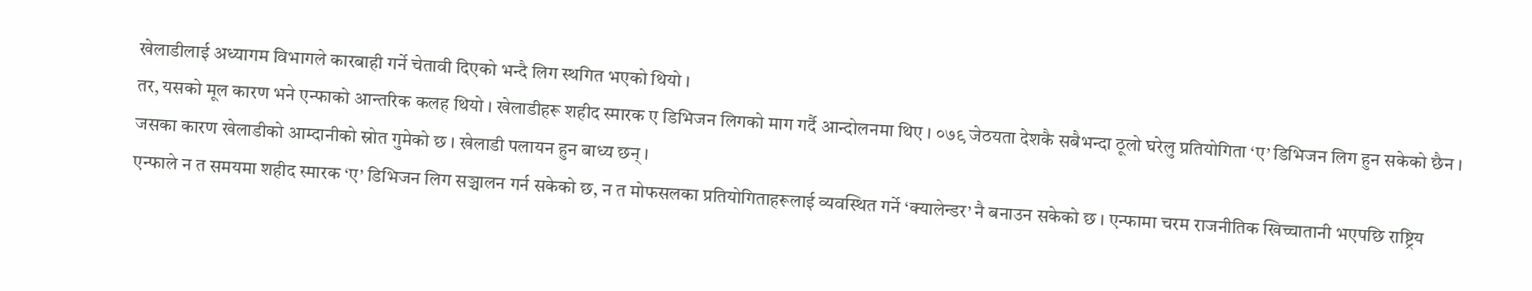खेलाडीलाई अध्यागम विभागले कारबाही गर्ने चेतावी दिएको भन्दै लिग स्थगित भएको थियो ।
तर, यसको मूल कारण भने एन्फाको आन्तरिक कलह थियो । खेलाडीहरू शहीद स्मारक ए डिभिजन लिगको माग गर्दै आन्दोलनमा थिए । ०७९ जेठयता देशकै सबैभन्दा ठूलो घरेलु प्रतियोगिता ‘ए’ डिभिजन लिग हुन सकेको छैन । जसका कारण खेलाडीको आम्दानीको स्रोत गुमेको छ । खेलाडी पलायन हुन बाध्य छन् ।
एन्फाले न त समयमा शहीद स्मारक ‘ए’ डिभिजन लिग सञ्चालन गर्न सकेको छ, न त मोफसलका प्रतियोगिताहरूलाई व्यवस्थित गर्ने ‘क्यालेन्डर’ नै बनाउन सकेको छ । एन्फामा चरम राजनीतिक खिच्चातानी भएपछि राष्ट्रिय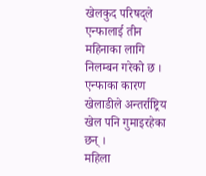खेलकुद परिषद्ले एन्फालाई तीन महिनाका लागि निलम्बन गरेको छ । एन्फाका कारण खेलाडीले अन्तर्राष्ट्रिय खेल पनि गुमाइरहेका छन् ।
महिला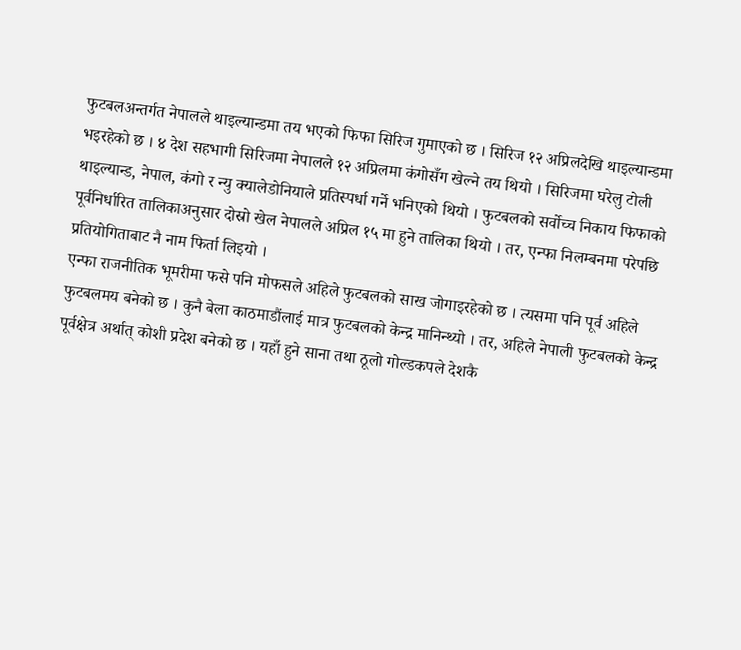फुटबलअन्तर्गत नेपालले थाइल्यान्डमा तय भएको फिफा सिरिज गुमाएको छ । सिरिज १२ अप्रिलदेखि थाइल्यान्डमा भइरहेको छ । ४ देश सहभागी सिरिजमा नेपालले १२ अप्रिलमा कंगोसँग खेल्ने तय थियो । सिरिजमा घरेलु टोली थाइल्यान्ड, नेपाल, कंगो र न्यु क्यालेडोनियाले प्रतिस्पर्धा गर्ने भनिएको थियो । फुटबलको सर्वोच्च निकाय फिफाको पूर्वनिर्धारित तालिकाअनुसार दोस्रो खेल नेपालले अप्रिल १५ मा हुने तालिका थियो । तर, एन्फा निलम्बनमा परेपछि प्रतियोगिताबाट नै नाम फिर्ता लिइयो ।
एन्फा राजनीतिक भूमरीमा फसे पनि मोफसले अहिले फुटबलको साख जोगाइरहेको छ । त्यसमा पनि पूर्व अहिले फुटबलमय बनेको छ । कुनै बेला काठमाडौंलाई मात्र फुटबलको केन्द्र मानिन्थ्यो । तर, अहिले नेपाली फुटबलको केन्द्र पूर्वक्षेत्र अर्थात् कोशी प्रदेश बनेको छ । यहाँ हुने साना तथा ठूलो गोल्डकपले देशकै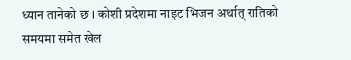ध्यान तानेको छ । कोशी प्रदेशमा नाइट भिजन अर्थात् रातिको समयमा समेत खेल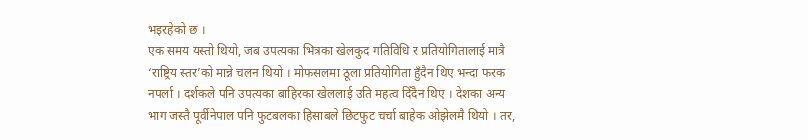भइरहेको छ ।
एक समय यस्तो थियो, जब उपत्यका भित्रका खेलकुद गतिविधि र प्रतियोगितालाई मात्रै ‘राष्ट्रिय स्तर’को मान्ने चलन थियो । मोफसलमा ठूला प्रतियोगिता हुँदैन थिए भन्दा फरक नपर्ला । दर्शकले पनि उपत्यका बाहिरका खेललाई उति महत्व दिँदैन थिए । देशका अन्य भाग जस्तै पूर्वीनेपाल पनि फुटबलका हिसाबले छिटफुट चर्चा बाहेक ओझेलमै थियो । तर,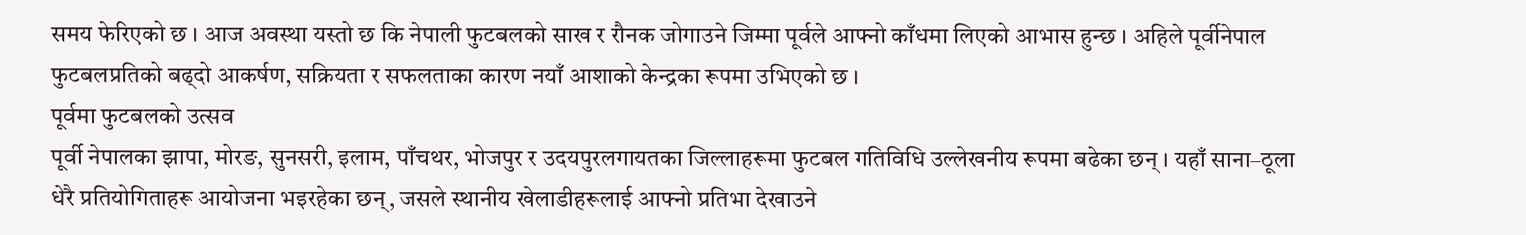समय फेरिएको छ । आज अवस्था यस्तो छ कि नेपाली फुटबलको साख र रौनक जोगाउने जिम्मा पूर्वले आफ्नो काँधमा लिएको आभास हुन्छ । अहिले पूर्वीनेपाल फुटबलप्रतिको बढ्दो आकर्षण, सक्रियता र सफलताका कारण नयाँ आशाको केन्द्रका रूपमा उभिएको छ ।
पूर्वमा फुटबलको उत्सव
पूर्वी नेपालका झापा, मोरङ, सुनसरी, इलाम, पाँचथर, भोजपुर र उदयपुरलगायतका जिल्लाहरूमा फुटबल गतिविधि उल्लेखनीय रूपमा बढेका छन् । यहाँ साना–ठूला धेरै प्रतियोगिताहरू आयोजना भइरहेका छन्, जसले स्थानीय खेलाडीहरूलाई आफ्नो प्रतिभा देखाउने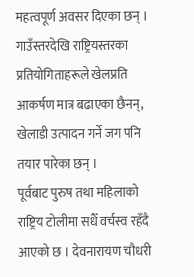महत्वपूर्ण अवसर दिएका छन् । गाउँस्तरदेखि राष्ट्रियस्तरका प्रतियोगिताहरूले खेलप्रति आकर्षण मात्र बढाएका छैनन्, खेलाडी उत्पादन गर्ने जग पनि तयार पारेका छन् ।
पूर्वबाट पुरुष तथा महिलाको राष्ट्रिय टोलीमा सधैँ वर्चस्व रहँदै आएको छ । देवनारायण चौधरी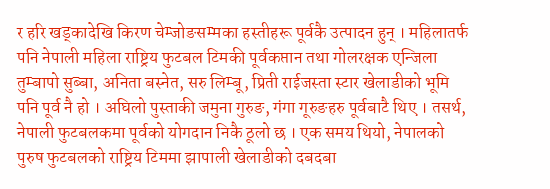र हरि खड्कादेखि किरण चेम्जोङसम्मका हस्तीहरू पूर्वकै उत्पादन हुन् । महिलातर्फ पनि नेपाली महिला राष्ट्रिय फुटबल टिमकी पूर्वकप्तान तथा गोलरक्षक एन्जिला तुम्बापो सुब्बा, अनिता बस्नेत, सरु लिम्बू, प्रिती राईजस्ता स्टार खेलाडीको भूमि पनि पूर्व नै हो । अघिलो पुस्ताकी जमुना गुरुङ, गंगा गूरुङहरु पूर्वबाटै थिए । तसर्थ, नेपाली फुटबलकमा पूर्वको योगदान निकै ठूलो छ । एक समय थियो, नेपालको पुरुष फुटबलको राष्ट्रिय टिममा झापाली खेलाडीको दबदबा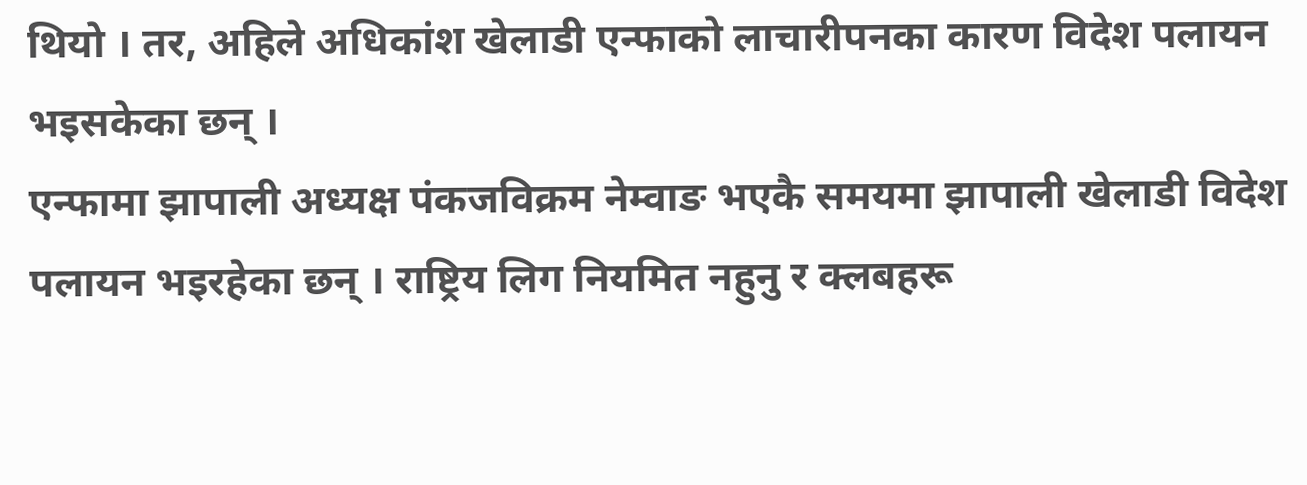थियो । तर, अहिले अधिकांश खेलाडी एन्फाको लाचारीपनका कारण विदेश पलायन भइसकेका छन् ।
एन्फामा झापाली अध्यक्ष पंकजविक्रम नेम्वाङ भएकै समयमा झापाली खेलाडी विदेश पलायन भइरहेका छन् । राष्ट्रिय लिग नियमित नहुनु र क्लबहरू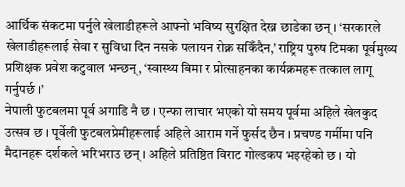आर्थिक संकटमा पर्नुले खेलाडीहरूले आफ्नो भविष्य सुरक्षित देख्न छाडेका छन् । ‘सरकारले खेलाडीहरूलाई सेवा र सुविधा दिन नसके पलायन रोक्न सकिँदैन,’ राष्ट्रिय पुरुष टिमका पूर्वमुख्य प्रशिक्षक प्रवेश कटुवाल भन्छन्, ‘स्वास्थ्य बिमा र प्रोत्साहनका कार्यक्रमहरू तत्काल लागू गर्नुपर्छ ।’
नेपाली फुटबलमा पूर्व अगाडि नै छ । एन्फा लाचार भएको यो समय पूर्वमा अहिले खेलकुद उत्सव छ । पूर्वेली फुटबलप्रेमीहरूलाई अहिले आराम गर्ने फुर्सद छैन । प्रचण्ड गर्मीमा पनि मैदानहरू दर्शकले भरिभराउ छन् । अहिले प्रतिष्ठित विराट गोल्डकप भइरहेको छ । यो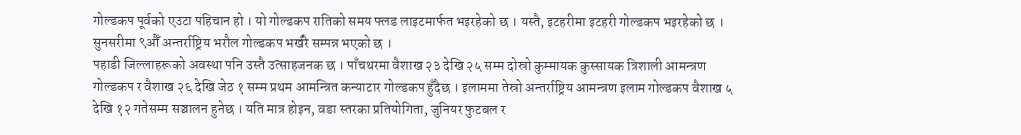गोल्डकप पूर्वको एउटा पहिचान हो । यो गोल्डकप रातिको समय फ्लड लाइटमार्फत भइरहेको छ । यस्तै, इटहरीमा इटहरी गोल्डकप भइरहेको छ । सुनसरीमा ९औँ अन्तर्राष्ट्रिय भरौल गोल्डकप भर्खरै सम्पन्न भएको छ ।
पहाडी जिल्लाहरूको अवस्था पनि उस्तै उत्साहजनक छ । पाँचथरमा वैशाख २३ देखि २५ सम्म दोस्रो कुम्मायक कुस्सायक त्रिशाली आमन्त्रण गोल्डकप र वैशाख २६ देखि जेठ १ सम्म प्रथम आमन्त्रित कन्याटार गोल्डकप हुँदैछ । इलाममा तेस्रो अन्तर्राष्ट्रिय आमन्त्रण इलाम गोल्डकप वैशाख ५ देखि १२ गतेसम्म सञ्चालन हुनेछ । यति मात्र होइन, वडा स्तरका प्रतियोगिता, जुनियर फुटबल र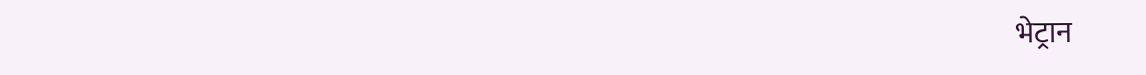भेट्रान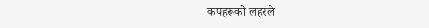कपहरूको लहरले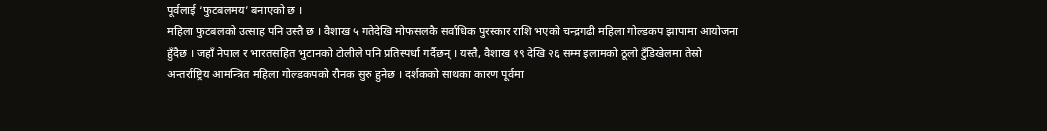पूर्वलाई ‘फुटबलमय’ बनाएको छ ।
महिला फुटबलको उत्साह पनि उस्तै छ । वैशाख ५ गतेदेखि मोफसलकै सर्वाधिक पुरस्कार राशि भएको चन्द्रगढी महिला गोल्डकप झापामा आयोजना हुँदैछ । जहाँ नेपाल र भारतसहित भुटानको टोलीले पनि प्रतिस्पर्धा गर्दैछन् । यस्तै, वैशाख १९ देखि २६ सम्म इलामको ठूलो टुँडिखेलमा तेस्रो अन्तर्राष्ट्रिय आमन्त्रित महिला गोल्डकपको रौनक सुरु हुनेछ । दर्शकको साथका कारण पूर्वमा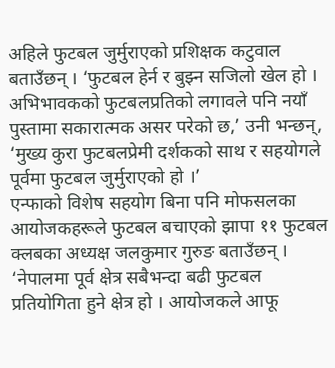अहिले फुटबल जुर्मुराएको प्रशिक्षक कटुवाल बताउँछन् । ‘फुटबल हेर्न र बुझ्न सजिलो खेल हो । अभिभावकको फुटबलप्रतिको लगावले पनि नयाँ पुस्तामा सकारात्मक असर परेको छ,’ उनी भन्छन्, ‘मुख्य कुरा फुटबलप्रेमी दर्शकको साथ र सहयोगले पूर्वमा फुटबल जुर्मुराएको हो ।’
एन्फाको विशेष सहयोग बिना पनि मोफसलका आयोजकहरूले फुटबल बचाएको झापा ११ फुटबल क्लबका अध्यक्ष जलकुमार गुरुङ बताउँछन् । ‘नेपालमा पूर्व क्षेत्र सबैभन्दा बढी फुटबल प्रतियोगिता हुने क्षेत्र हो । आयोजकले आफू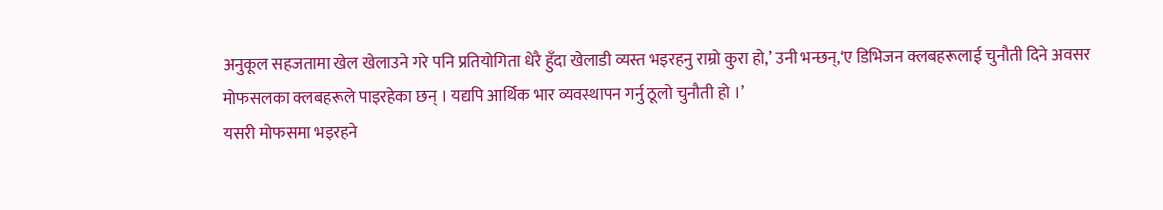अनुकूल सहजतामा खेल खेलाउने गरे पनि प्रतियोगिता धेरै हुँदा खेलाडी व्यस्त भइरहनु राम्रो कुरा हो,’ उनी भन्छन्,‘ए डिभिजन क्लबहरूलाई चुनौती दिने अवसर मोफसलका क्लबहरूले पाइरहेका छन् । यद्यपि आर्थिक भार व्यवस्थापन गर्नु ठूलो चुनौती हो ।’
यसरी मोफसमा भइरहने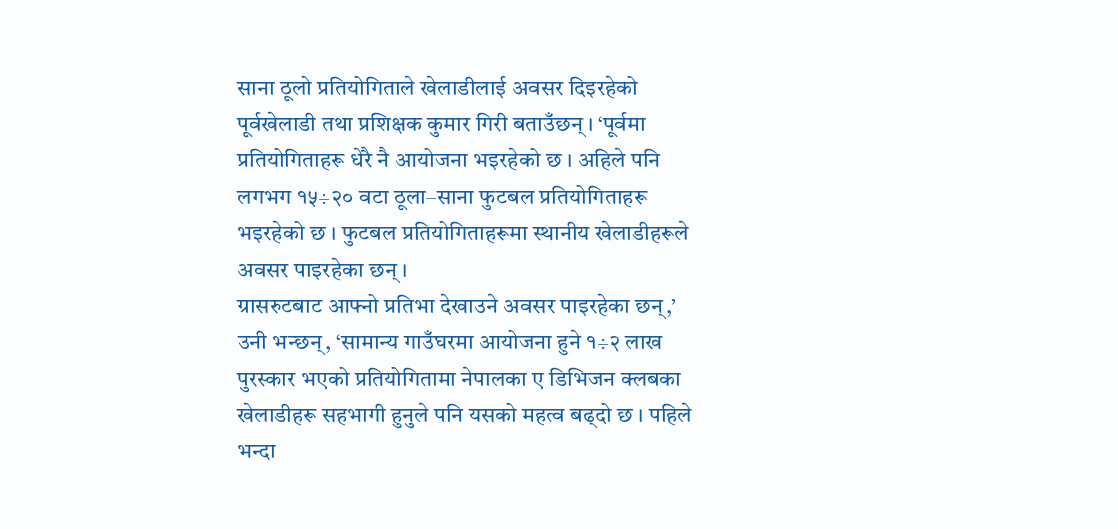साना ठूलो प्रतियोगिताले खेलाडीलाई अवसर दिइरहेको पूर्वखेलाडी तथा प्रशिक्षक कुमार गिरी बताउँछन् । ‘पूर्वमा प्रतियोगिताहरू धेरै नै आयोजना भइरहेको छ । अहिले पनि लगभग १५÷२० वटा ठूला–साना फुटबल प्रतियोगिताहरू भइरहेको छ । फुटबल प्रतियोगिताहरूमा स्थानीय खेलाडीहरूले अवसर पाइरहेका छन् ।
ग्रासरुटबाट आफ्नो प्रतिभा देखाउने अवसर पाइरहेका छन्,’ उनी भन्छन्, ‘सामान्य गाउँघरमा आयोजना हुने १÷२ लाख पुरस्कार भएको प्रतियोगितामा नेपालका ए डिभिजन क्लबका खेलाडीहरू सहभागी हुनुले पनि यसको महत्व बढ्दो छ । पहिले भन्दा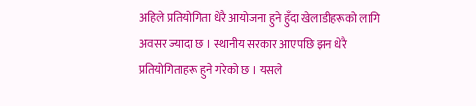अहिले प्रतियोगिता धेरै आयोजना हुने हुँदा खेलाडीहरूको लागि अवसर ज्यादा छ । स्थानीय सरकार आएपछि झन धेरै प्रतियोगिताहरू हुने गरेको छ । यसले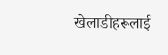खेलाडीहरूलाई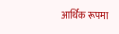आर्थिक रूपमा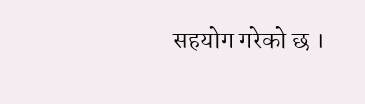सहयोग गरेको छ ।